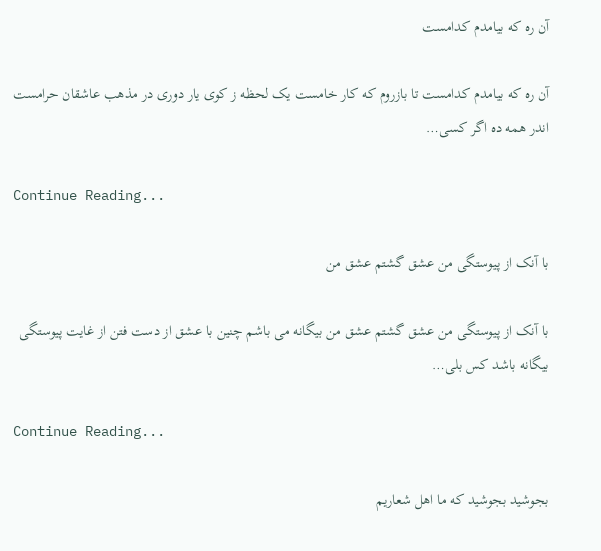آن ره که بیامدم کدامست

آن ره که بیامدم کدامست تا بازروم که کار خامست یک لحظه ز کوی یار دوری در مذهب عاشقان حرامست اندر همه ده اگر کسی…

Continue Reading...

با آنک از پیوستگی من عشق گشتم عشق من

با آنک از پیوستگی من عشق گشتم عشق من بیگانه می باشم چنین با عشق از دست فتن از غایت پیوستگی بیگانه باشد کس بلی…

Continue Reading...

بجوشید بجوشید که ما اهل شعاریم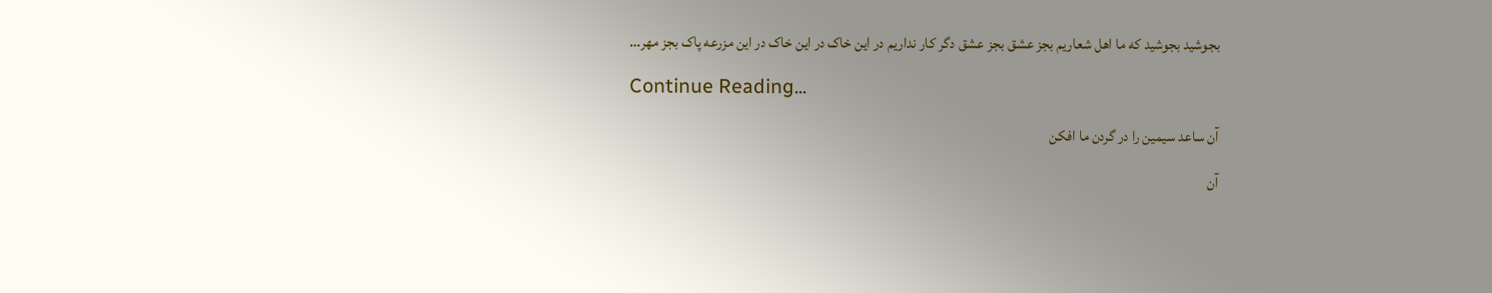بجوشید بجوشید که ما اهل شعاریم بجز عشق بجز عشق دگر کار نداریم در این خاک در این خاک در این مزرعه پاک بجز مهر…

Continue Reading...

آن ساعد سیمین را در گردن ما افکن

آن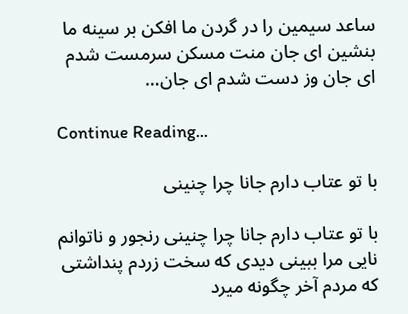ساعد سیمین را در گردن ما افکن بر سینه ما بنشین ای جان منت مسکن سرمست شدم ای جان وز دست شدم ای جان…

Continue Reading...

با تو عتاب دارم جانا چرا چنینی

با تو عتاب دارم جانا چرا چنینی رنجور و ناتوانم نایی مرا ببینی دیدی که سخت زردم پنداشتی که مردم آخر چگونه میرد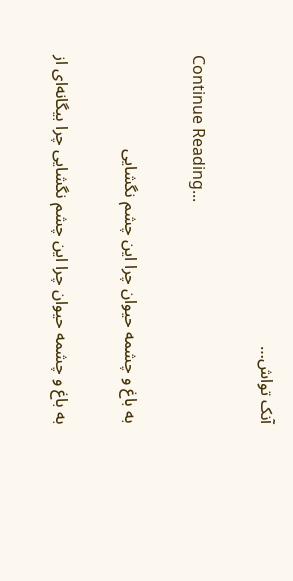آنک تواش…

Continue Reading...

به باغ و چشمه حیوان چرا این چشم نگشایی

به باغ و چشمه حیوان چرا این چشم نگشایی چرا بیگانه‌ای از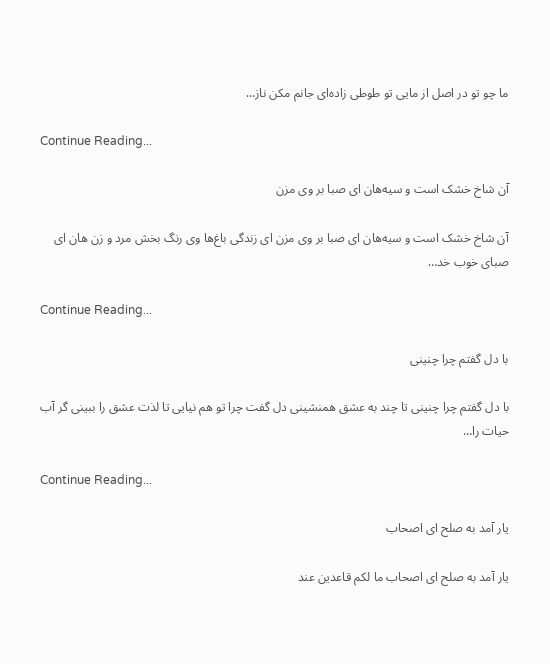ما چو تو در اصل از مایی تو طوطی زاده‌ای جانم مکن ناز…

Continue Reading...

آن شاخ خشک است و سیه‌هان ای صبا بر وی مزن

آن شاخ خشک است و سیه‌هان ای صبا بر وی مزن ای زندگی باغ‌ها وی رنگ بخش مرد و زن هان ای صبای خوب خد…

Continue Reading...

با دل گفتم چرا چنینی

با دل گفتم چرا چنینی تا چند به عشق همنشینی دل گفت چرا تو هم نیایی تا لذت عشق را ببینی گر آب حیات را…

Continue Reading...

یار آمد به صلح ای اصحاب

یار آمد به صلح ای اصحاب ما لکم قاعدین عند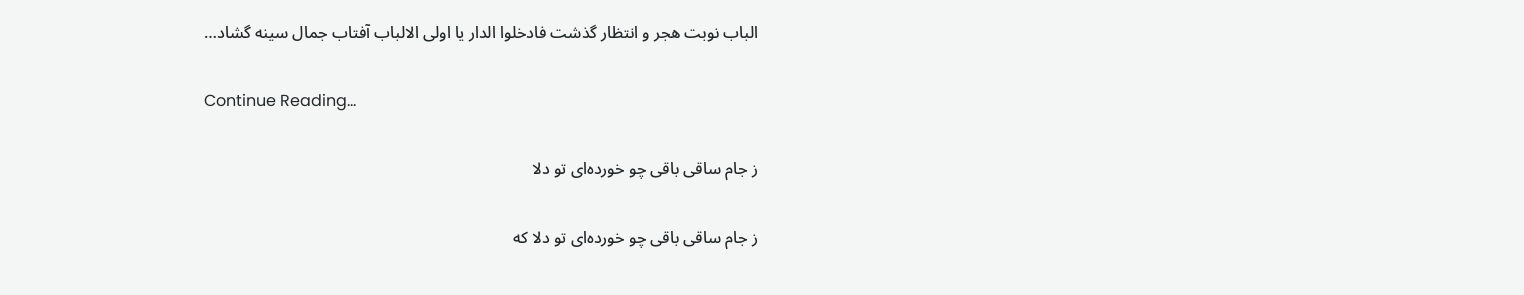الباب نوبت هجر و انتظار گذشت فادخلوا الدار یا اولی الالباب آفتاب جمال سینه گشاد…

Continue Reading...

ز جام ساقی باقی چو خورده‌ای تو دلا

ز جام ساقی باقی چو خورده‌ای تو دلا که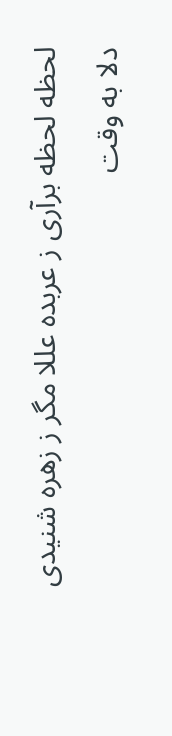لحظه لحظه برآری ز عربده عللا مگر ز زهره شنیدی دلا به وقت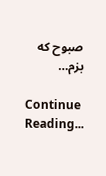صبوح که بزم…

Continue Reading...